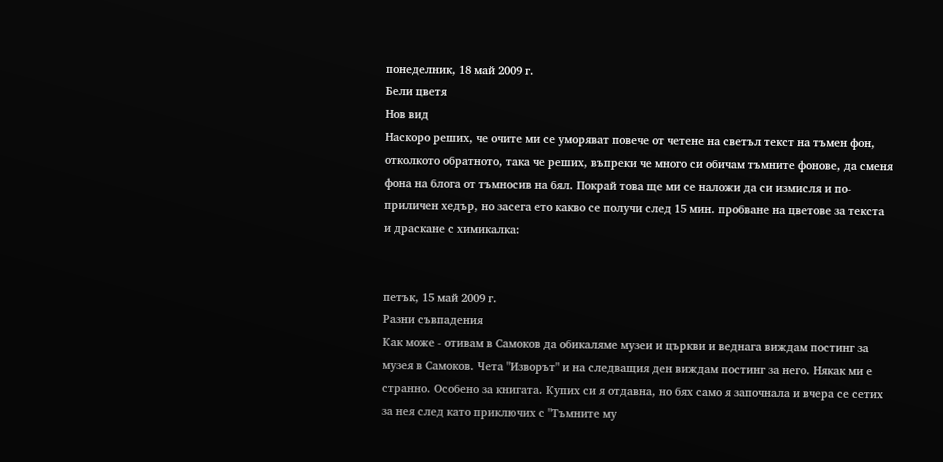понеделник, 18 май 2009 г.
Бели цветя
Нов вид
Наскоро реших, че очите ми се уморяват повече от четене на светъл текст на тъмен фон, отколкото обратното, така че реших, въпреки че много си обичам тъмните фонове, да сменя фона на блога от тъмносив на бял. Покрай това ще ми се наложи да си измисля и по-приличен хедър, но засега ето какво се получи след 15 мин. пробване на цветове за текста и драскане с химикалка:


петък, 15 май 2009 г.
Разни съвпадения
Как може - отивам в Самоков да обикаляме музеи и църкви и веднага виждам постинг за музея в Самоков. Чета "Изворът" и на следващия ден виждам постинг за него. Някак ми е странно. Особено за книгата. Купих си я отдавна, но бях само я започнала и вчера се сетих за нея след като приключих с "Тъмните му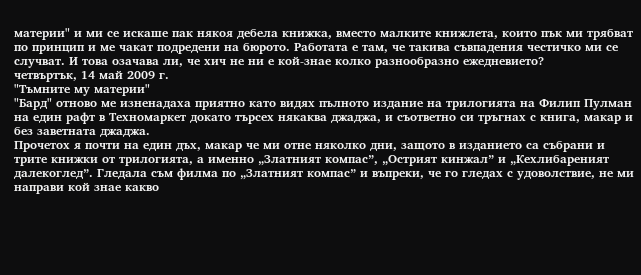материи" и ми се искаше пак някоя дебела книжка, вместо малките книжлета, които пък ми трябват по принцип и ме чакат подредени на бюрото. Работата е там, че такива съвпадения честичко ми се случват. И това озачава ли, че хич не ни е кой-знае колко разнообразно ежедневието?
четвъртък, 14 май 2009 г.
"Тъмните му материи"
"Бард" отново ме изненадаха приятно като видях пълното издание на трилогията на Филип Пулман на един рафт в Техномаркет докато търсех някаква джаджа, и съответно си тръгнах с книга, макар и без заветната джаджа.
Прочетох я почти на един дъх, макар че ми отне няколко дни, защото в изданието са събрани и трите книжки от трилогията, а именно „Златният компас”, „Острият кинжал” и „Кехлибареният далекоглед”. Гледала съм филма по „Златният компас” и въпреки, че го гледах с удоволствие, не ми направи кой знае какво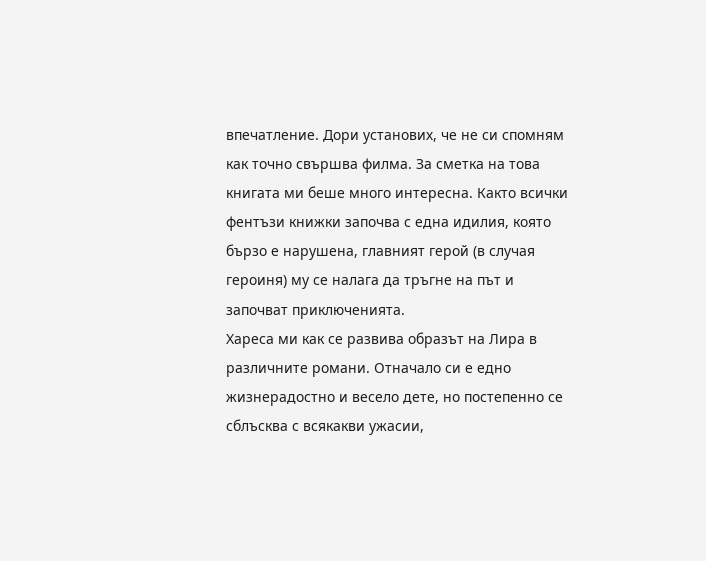впечатление. Дори установих, че не си спомням как точно свършва филма. За сметка на това книгата ми беше много интересна. Както всички фентъзи книжки започва с една идилия, която бързо е нарушена, главният герой (в случая героиня) му се налага да тръгне на път и започват приключенията.
Хареса ми как се развива образът на Лира в различните романи. Отначало си е едно жизнерадостно и весело дете, но постепенно се сблъсква с всякакви ужасии,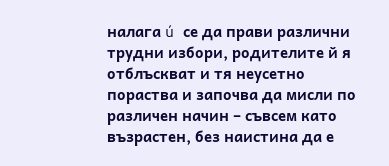налага ú се да прави различни трудни избори, родителите й я отблъскват и тя неусетно пораства и започва да мисли по различен начин – съвсем като възрастен, без наистина да е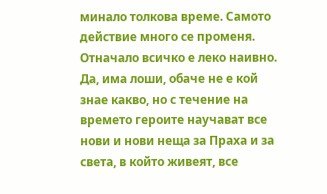минало толкова време. Самото действие много се променя. Отначало всичко е леко наивно. Да, има лоши, обаче не е кой знае какво, но с течение на времето героите научават все нови и нови неща за Праха и за света, в който живеят, все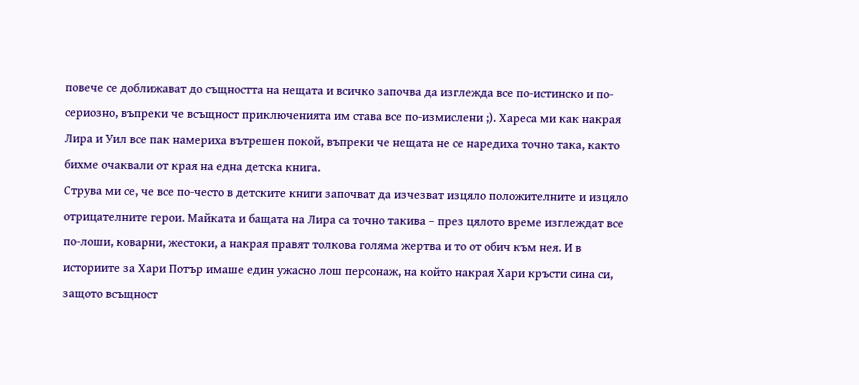повече се доближават до същността на нещата и всичко започва да изглежда все по-истинско и по-сериозно, въпреки че всъщност приключенията им става все по-измислени ;). Хареса ми как накрая Лира и Уил все пак намериха вътрешен покой, въпреки че нещата не се наредиха точно така, както бихме очаквали от края на една детска книга.
Струва ми се, че все по-често в детските книги започват да изчезват изцяло положителните и изцяло отрицателните герои. Майката и бащата на Лира са точно такива – през цялото време изглеждат все по-лоши, коварни, жестоки, а накрая правят толкова голяма жертва и то от обич към нея. И в историите за Хари Потър имаше един ужасно лош персонаж, на който накрая Хари кръсти сина си, защото всъщност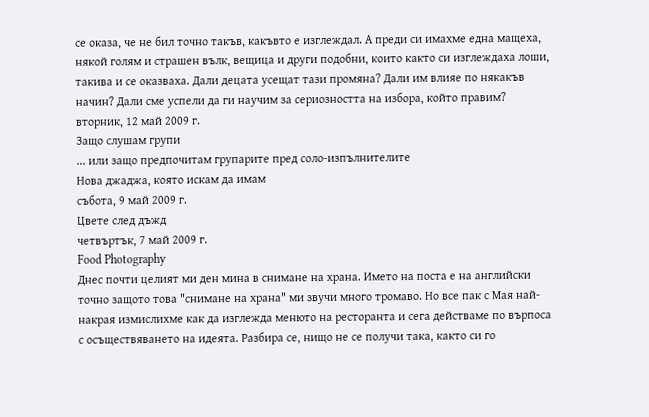се оказа, че не бил точно такъв, какъвто е изглеждал. А преди си имахме една мащеха, някой голям и страшен вълк, вещица и други подобни, които както си изглеждаха лоши, такива и се оказваха. Дали децата усещат тази промяна? Дали им влияе по някакъв начин? Дали сме успели да ги научим за сериозността на избора, който правим?
вторник, 12 май 2009 г.
Защо слушам групи
... или защо предпочитам групарите пред соло-изпълнителите
Нова джаджа, която искам да имам
събота, 9 май 2009 г.
Цвете след дъжд
четвъртък, 7 май 2009 г.
Food Photography
Днес почти целият ми ден мина в снимане на храна. Името на поста е на английски точно защото това "снимане на храна" ми звучи много тромаво. Но все пак с Мая най-накрая измислихме как да изглежда менюто на ресторанта и сега действаме по върпоса с осъществяването на идеята. Разбира се, нищо не се получи така, както си го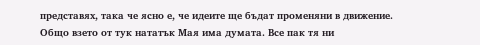представях, така че ясно е, че идеите ще бъдат променяни в движение. Общо взето от тук нататък Мая има думата. Все пак тя ни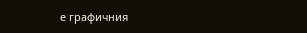е графичния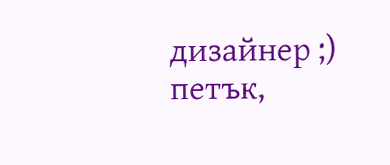дизайнер ;)
петък,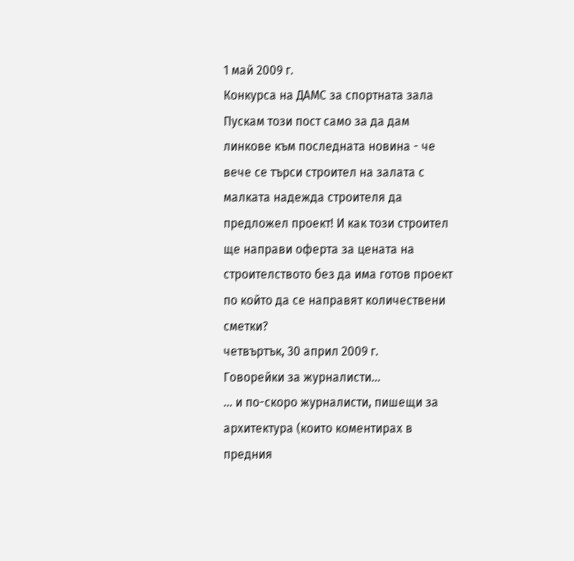1 май 2009 г.
Конкурса на ДАМС за спортната зала
Пускам този пост само за да дам линкове към последната новина - че вече се търси строител на залата с малката надежда строителя да предложел проект! И как този строител ще направи оферта за цената на строителството без да има готов проект по който да се направят количествени сметки?
четвъртък, 30 април 2009 г.
Говорейки за журналисти...
... и по-скоро журналисти, пишещи за архитектура (които коментирах в предния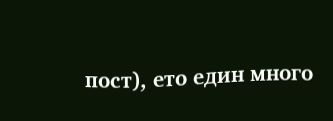пост), ето един много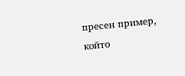пресен пример, който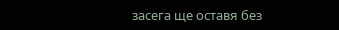засега ще оставя без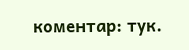коментар: тук.